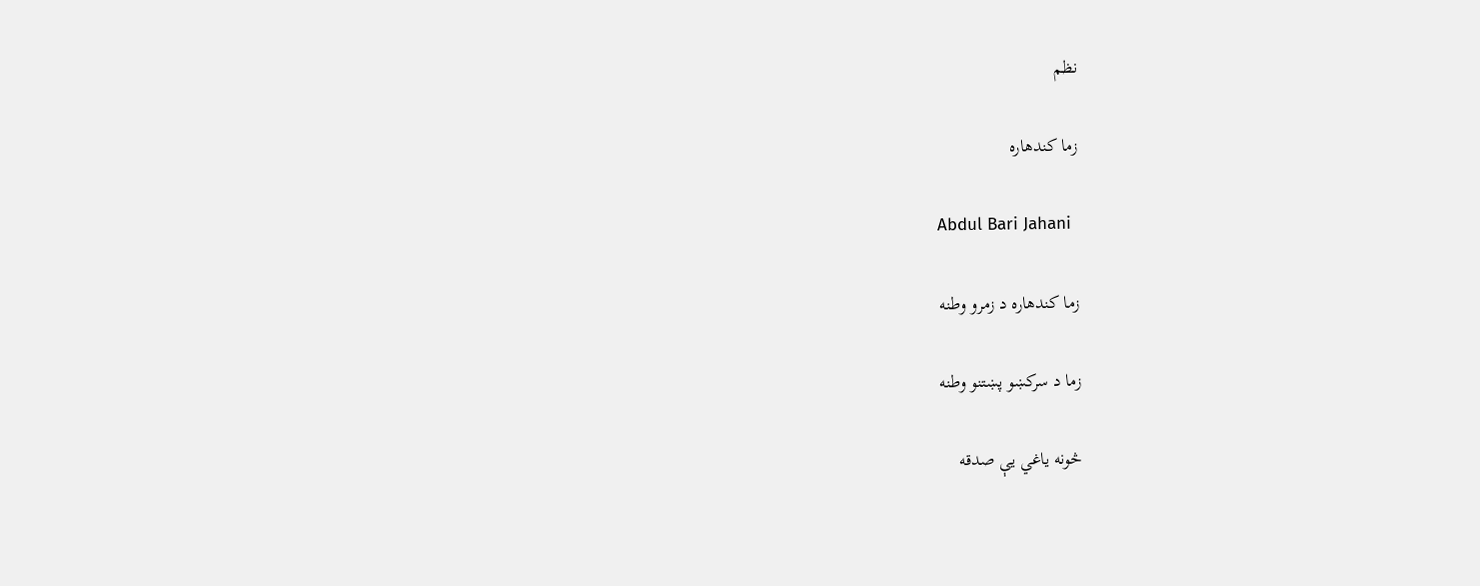نظم

زما کندهاره

Abdul Bari Jahani

زما کندهاره د زمرو وطنه

زما د سرکښو پښتنو وطنه

څونه ياغي يې صدقه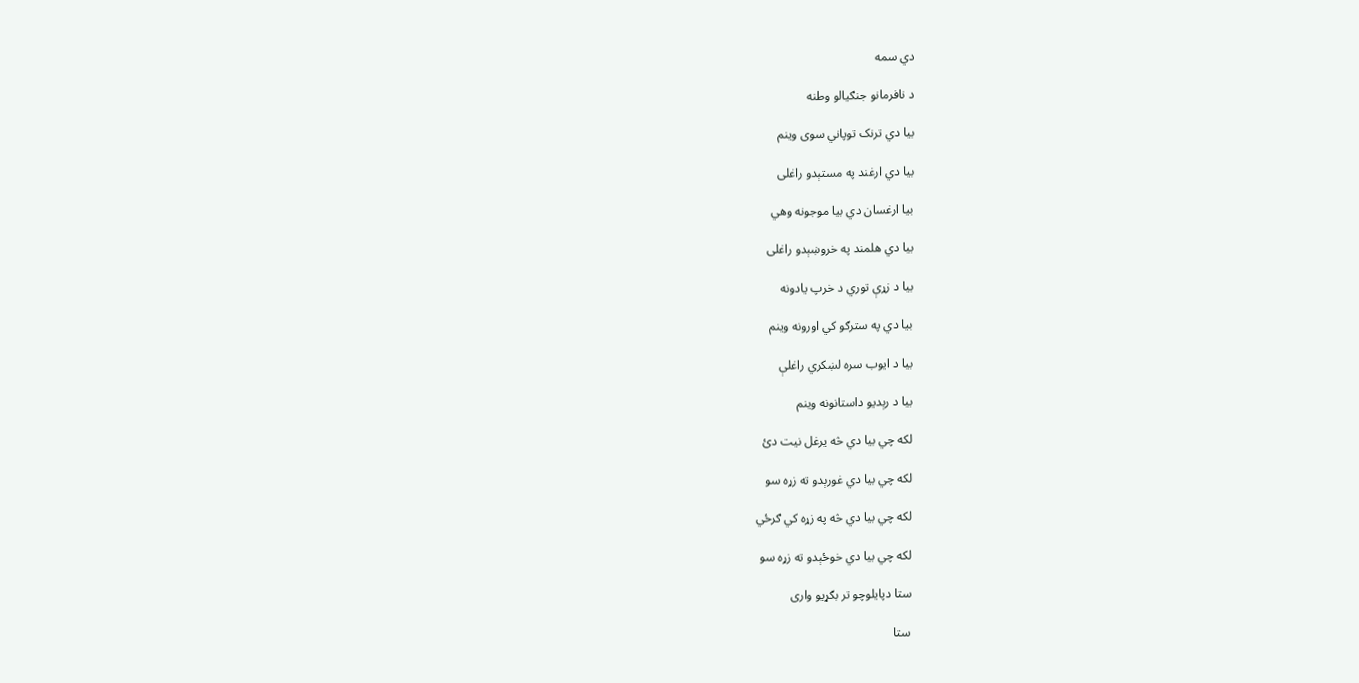دي سمه

د نافرمانو جنګيالو وطنه

بيا دي ترنک توپاني سوی وينم

بيا دي ارغند په مستېدو راغلی

بيا ارغسان دي بيا موجونه وهي

بيا دي هلمند په خروښېدو راغلی

بيا د زړې توري د خرپ يادونه

بيا دي په سترګو کي اورونه وينم

بيا د ايوب سره لښکري راغلې

بيا د رېديو داستانونه وينم

لکه چي بيا دي څه يرغل نيت دئ

لکه چي بيا دي غورېدو ته زړه سو

لکه چي بيا دي څه په زړه کي ګرځي

لکه چي بيا دي خوځېدو ته زړه سو

ستا دپايلوچو تر بګړيو واری

ستا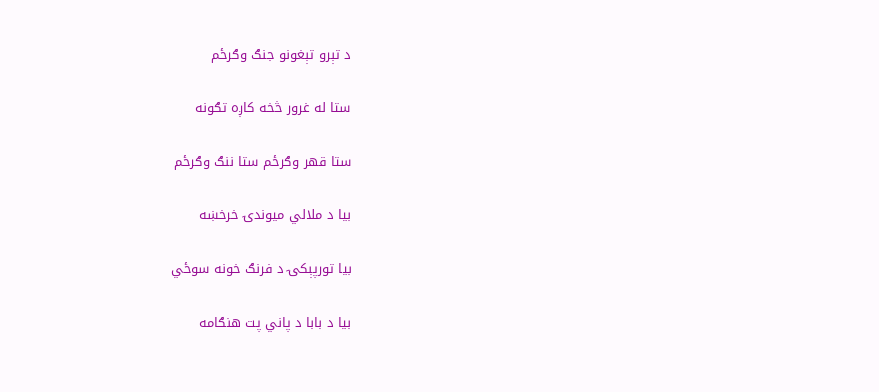د تېرو تېغونو جنګ وګرځم

ستا له غرور څخه کاږه تګونه

ستا قهر وګرځم ستا ننګ وګرځم

بيا د ملالي ميوندۍ خرخښه

بيا تورپېکۍ د فرنګ خونه سوځي

بيا د بابا د پاني پت هنګامه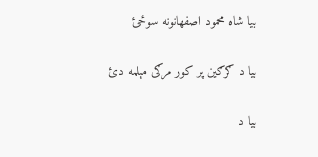بيا شاه محمود اصفهانونه سوځئ

بيا د ګرګين پر کور مرګی مېلمه دئ

بيا د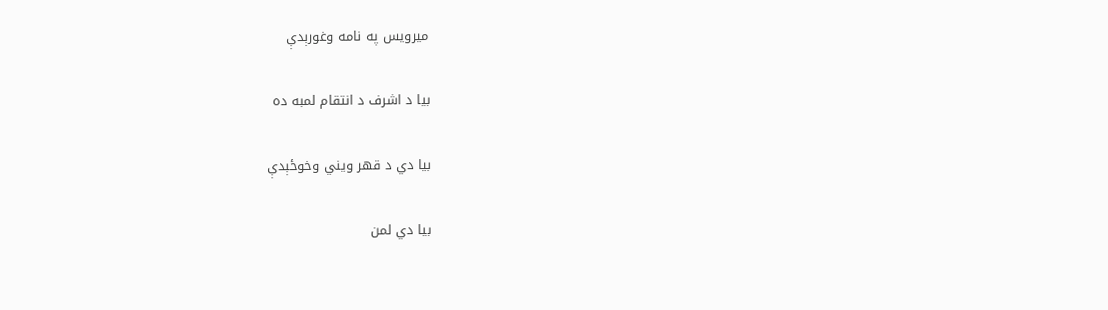ميرويس په نامه وغورېدې

بيا د اشرف د انتقام لمبه ده

بيا دي د قهر ويني وخوځېدې

بيا دي لمن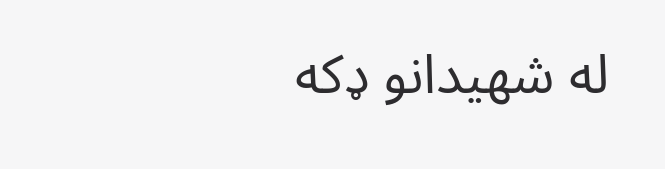له شهيدانو ډکه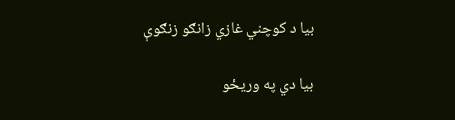بيا د کوچني غازي زانګو زنګوې

بيا دي په وريځو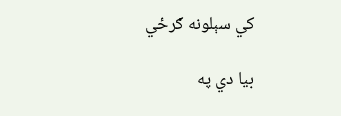کي سېلونه ګرځي

بيا دي په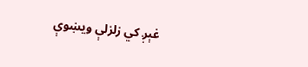غېږ کي زلزلې ويښوې